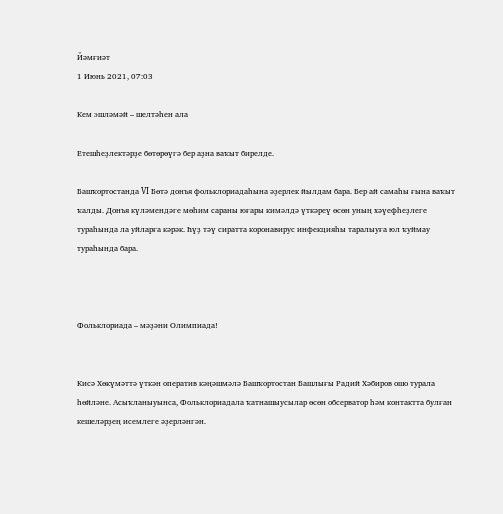Йәмғиәт
1 Июнь 2021, 07:03

Кем эшләмәй – шелтәһен ала

Етешһеҙлектәрҙе бөтөрөүгә бер аҙна ваҡыт бирелде.

Башҡортостанда VI Бөтә донъя фольклориадаһына әҙерлек йылдам бара. Бер ай самаһы ғына ваҡыт ҡалды. Донъя күләмендәге мөһим сараны юғары кимәлдә үткәреү өсөн уның хәүефһеҙлеге тураһында ла уйларға кәрәк. Һүҙ тәү сиратта коронавирус инфекцияһы таралыуға юл ҡуймау тураһында бара.



Фольклориада – мәҙәни Олимпиада!


Кисә Хөкүмәттә үткән оператив кәңәшмәлә Башҡортостан Башлығы Радий Хәбиров ошо турала һөйләне. Асыҡланыуынса, Фольклориадала ҡатнашыусылар өсөн обсерватор һәм контактта булған кешеләрҙең исемлеге әҙерләнгән.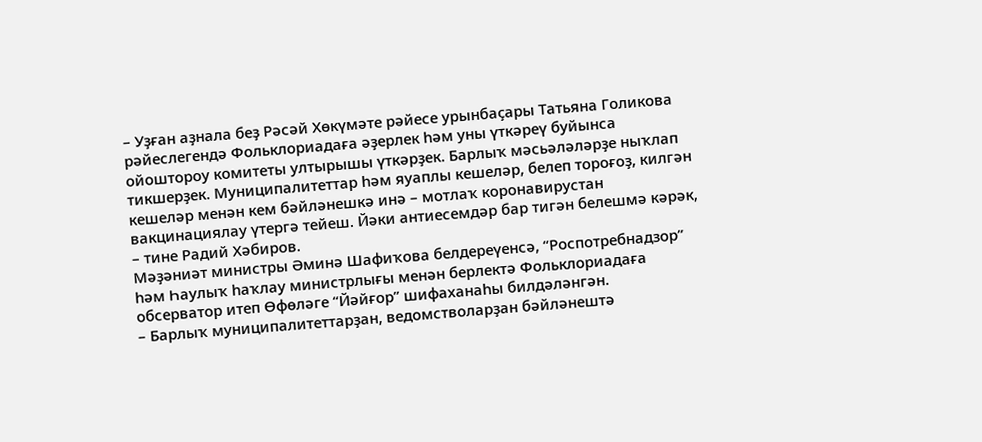– Уҙған аҙнала беҙ Рәсәй Хөкүмәте рәйесе урынбаҫары Татьяна Голикова рәйеслегендә Фольклориадаға әҙерлек һәм уны үткәреү буйынса ойоштороу комитеты ултырышы үткәрҙек. Барлыҡ мәсьәләләрҙе ныҡлап тикшерҙек. Муниципалитеттар һәм яуаплы кешеләр, белеп тороғоҙ, килгән кешеләр менән кем бәйләнешкә инә – мотлаҡ коронавирустан вакцинациялау үтергә тейеш. Йәки антиесемдәр бар тигән белешмә кәрәк, – тине Радий Хәбиров.
Мәҙәниәт министры Әминә Шафиҡова белдереүенсә, “Роспотребнадзор” һәм Һаулыҡ һаҡлау министрлығы менән берлектә Фольклориадаға обсерватор итеп Өфөләге “Йәйғор” шифаханаһы билдәләнгән.
– Барлыҡ муниципалитеттарҙан, ведомстволарҙан бәйләнештә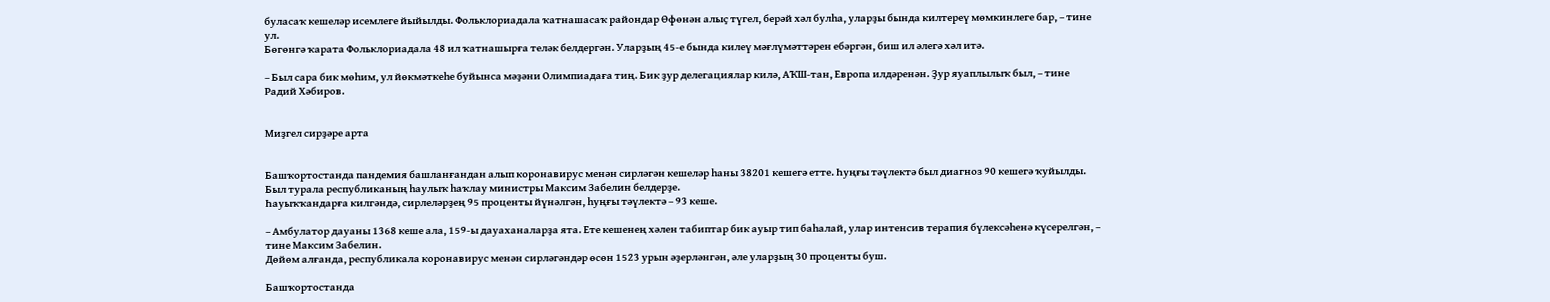буласаҡ кешеләр исемлеге йыйылды. Фольклориадала ҡатнашасаҡ райондар Өфөнән алыҫ түгел, берәй хәл булһа, уларҙы бында килтереү мөмкинлеге бар, – тине ул.
Бөгөнгә ҡарата Фольклориадала 48 ил ҡатнашырға теләк белдергән. Уларҙың 45-е бында килеү мәғлүмәттәрен ебәргән, биш ил әлегә хәл итә.

– Был сара бик мөһим, ул йөкмәткеһе буйынса мәҙәни Олимпиадаға тиң. Бик ҙур делегациялар килә, АҠШ-тан, Европа илдәренән. Ҙур яуаплылыҡ был, – тине Радий Хәбиров.


Миҙгел сирҙәре арта


Башҡортостанда пандемия башланғандан алып коронавирус менән сирләгән кешеләр һаны 38201 кешегә етте. Һуңғы тәүлектә был диагноз 90 кешегә ҡуйылды. Был турала республиканың һаулыҡ һаҡлау министры Максим Забелин белдерҙе.
Һауыҡҡандарға килгәндә, сирлеләрҙең 95 проценты йүнәлгән, һуңғы тәүлектә – 93 кеше.

– Амбулатор дауаны 1368 кеше ала, 159-ы дауаханаларҙа ята. Ете кешенең хәлен табиптар бик ауыр тип баһалай, улар интенсив терапия бүлексәһенә күсерелгән, – тине Максим Забелин.
Дөйөм алғанда, республикала коронавирус менән сирләгәндәр өсөн 1523 урын әҙерләнгән, әле уларҙың 30 проценты буш.

Башҡортостанда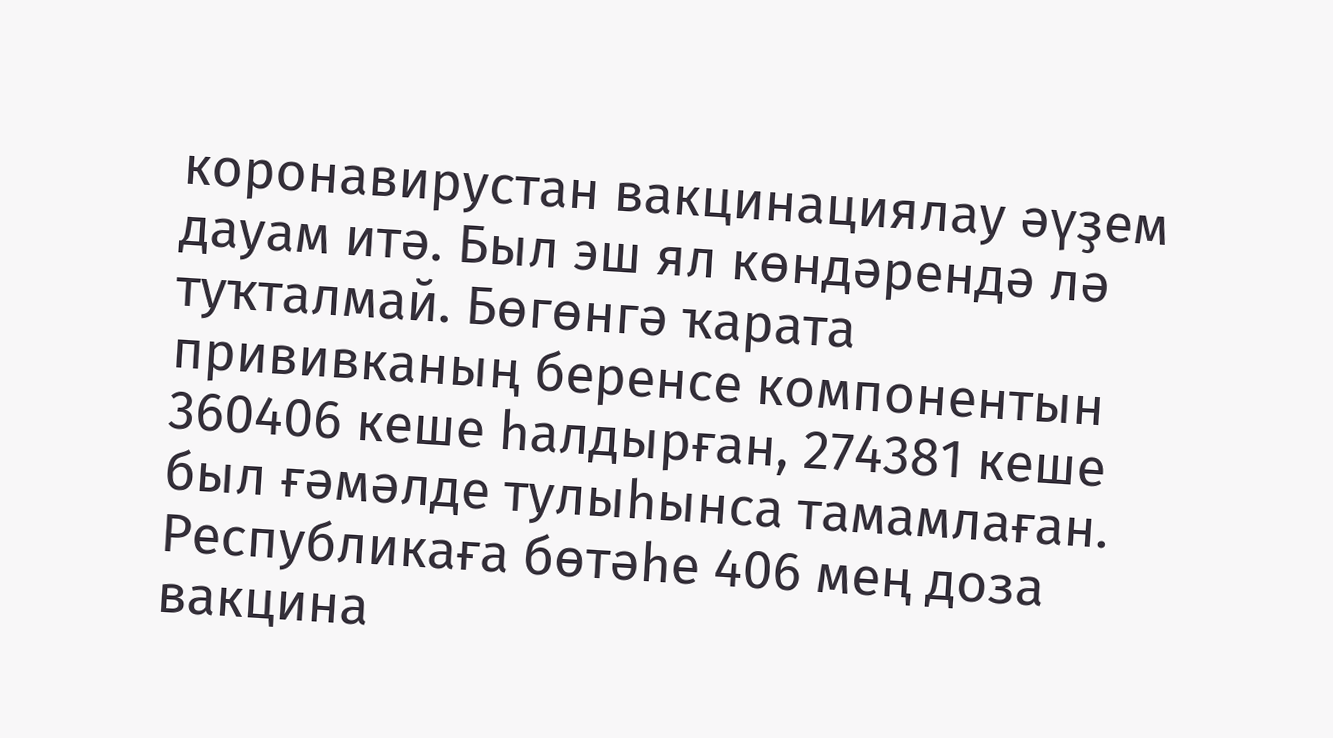коронавирустан вакцинациялау әүҙем дауам итә. Был эш ял көндәрендә лә туҡталмай. Бөгөнгә ҡарата прививканың беренсе компонентын 360406 кеше һалдырған, 274381 кеше был ғәмәлде тулыһынса тамамлаған. Республикаға бөтәһе 406 мең доза вакцина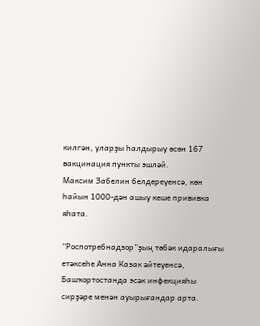килгән, уларҙы һалдырыу өсөн 167 вакцинация пункты эшләй.
Максим Забелин белдереүенсә, көн һайын 1000-дән ашыу кеше прививка яһата.

“Роспотребнадзор”ҙың төбәк идаралығы етәксеһе Анна Казак әйтеүенсә, Башҡортостанда эсәк инфекцияһы сирҙәре менән ауырығандар арта.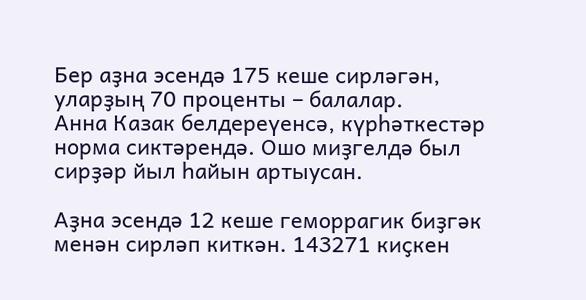Бер аҙна эсендә 175 кеше сирләгән, уларҙың 70 проценты – балалар.
Анна Казак белдереүенсә, күрһәткестәр норма сиктәрендә. Ошо миҙгелдә был сирҙәр йыл һайын артыусан.

Аҙна эсендә 12 кеше геморрагик биҙгәк менән сирләп киткән. 143271 киҫкен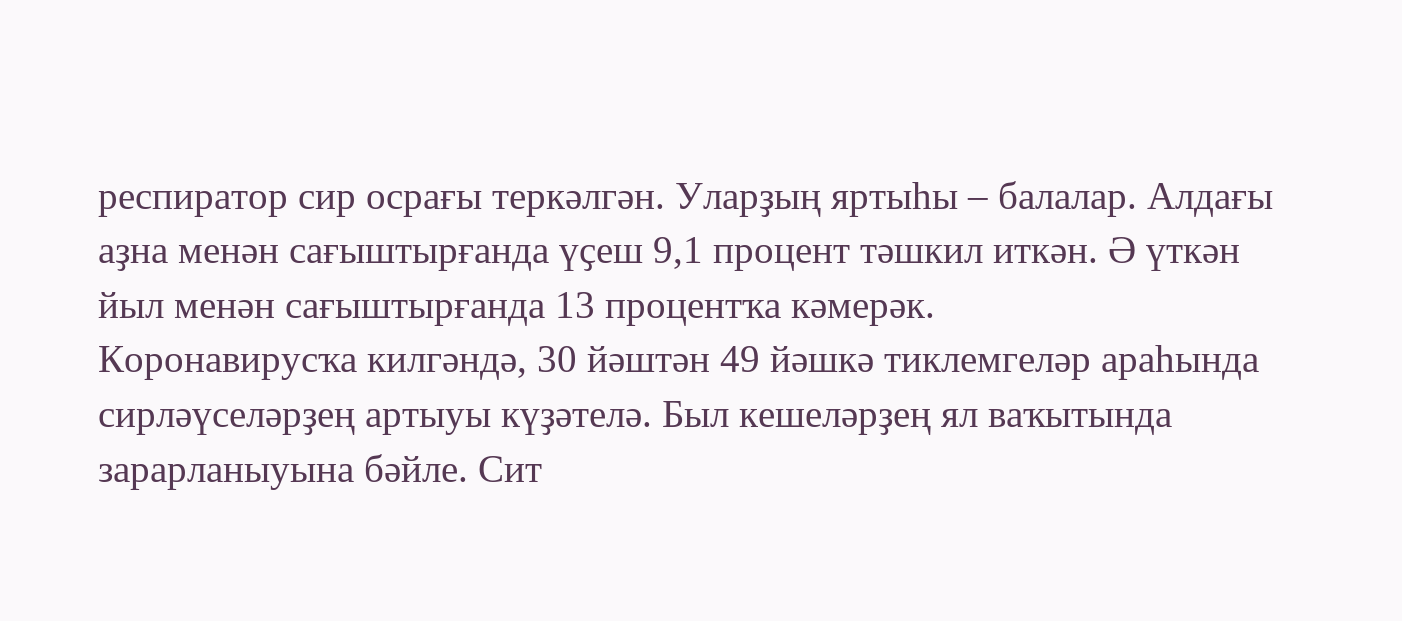респиратор сир осрағы теркәлгән. Уларҙың яртыһы – балалар. Алдағы аҙна менән сағыштырғанда үҫеш 9,1 процент тәшкил иткән. Ә үткән йыл менән сағыштырғанда 13 процентҡа кәмерәк.
Коронавирусҡа килгәндә, 30 йәштән 49 йәшкә тиклемгеләр араһында сирләүселәрҙең артыуы күҙәтелә. Был кешеләрҙең ял ваҡытында зарарланыуына бәйле. Сит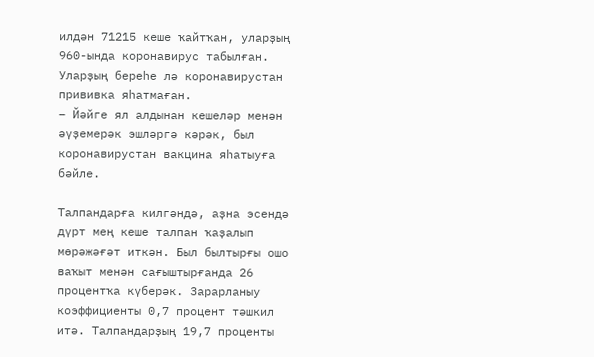илдән 71215 кеше ҡайтҡан, уларҙың 960-ында коронавирус табылған. Уларҙың береһе лә коронавирустан прививка яһатмаған.
– Йәйге ял алдынан кешеләр менән әүҙемерәк эшләргә кәрәк, был коронавирустан вакцина яһатыуға бәйле.

Талпандарға килгәндә, аҙна эсендә дүрт мең кеше талпан ҡаҙалып мөрәжәғәт иткән. Был былтырғы ошо ваҡыт менән сағыштырғанда 26 процентҡа күберәк. Зарарланыу коэффициенты 0,7 процент тәшкил итә. Талпандарҙың 19,7 проценты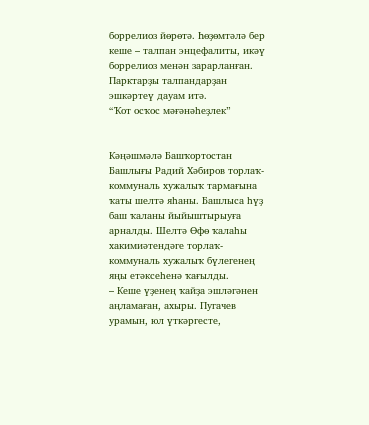боррелиоз йөрөтә. Һөҙөмтәлә бер кеше – талпан энцефалиты, икәү боррелиоз менән зарарланған. Парктарҙы талпандарҙан эшкәртеү дауам итә.
“Ҡот осҡос мәғәнәһеҙлек”


Кәңәшмәлә Башҡортостан Башлығы Радий Хәбиров торлаҡ-коммуналь хужалыҡ тармағына ҡаты шелтә яһаны. Башлыса һүҙ баш ҡаланы йыйыштырыуға арналды. Шелтә Өфө ҡалаһы хакимиәтендәге торлаҡ-коммуналь хужалыҡ бүлегенең яңы етәксеһенә ҡағылды.
– Кеше үҙенең ҡайҙа эшләгәнен аңламаған, ахыры. Пугачев урамын, юл үткәргесте,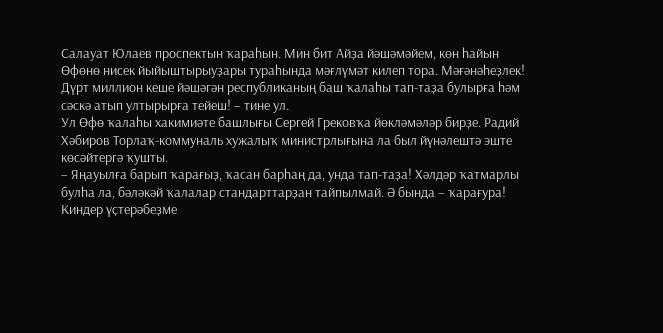Салауат Юлаев проспектын ҡараһын. Мин бит Айҙа йәшәмәйем, көн һайын Өфөнө нисек йыйыштырыуҙары тураһында мәғлүмәт килеп тора. Мәғәнәһеҙлек! Дүрт миллион кеше йәшәгән республиканың баш ҡалаһы тап-таҙа булырға һәм сәскә атып ултырырға тейеш! – тине ул.
Ул Өфө ҡалаһы хакимиәте башлығы Сергей Грековҡа йөкләмәләр бирҙе. Радий Хәбиров Торлаҡ-коммуналь хужалыҡ министрлығына ла был йүнәлештә эште көсәйтергә ҡушты.
– Яңауылға барып ҡарағыҙ, ҡасан барһаң да, унда тап-таҙа! Хәлдәр ҡатмарлы булһа ла, бәләкәй ҡалалар стандарттарҙан тайпылмай. Ә бында – ҡарағура! Киндер үҫтерәбеҙме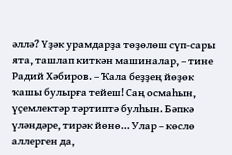әллә? Үҙәк урамдарҙа төҙөлөш сүп-сары ята, ташлап киткән машиналар, – тине Радий Хәбиров. – Ҡала беҙҙең йөҙөк ҡашы булырға тейеш! Саң осмаһын, үҫемлектәр тәртиптә булһын. Бәпкә үләндәре, тирәк йөнө... Улар – көслө аллерген да,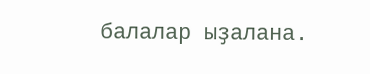балалар ыҙалана.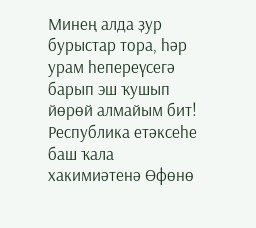Минең алда ҙур бурыстар тора, һәр урам һепереүсегә барып эш ҡушып йөрөй алмайым бит!
Республика етәксеһе баш ҡала хакимиәтенә Өфөнө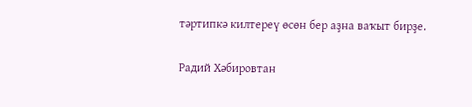тәртипкә килтереү өсөн бер аҙна ваҡыт бирҙе.

Радий Хәбировтан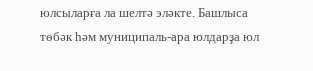юлсыларға ла шелтә эләкте. Башлыса төбәк һәм муниципаль-ара юлдарҙа юл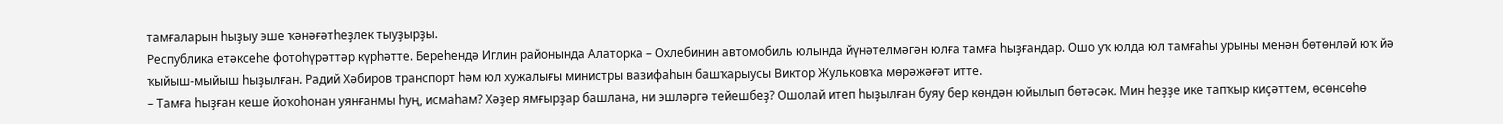тамғаларын һыҙыу эше ҡәнәғәтһеҙлек тыуҙырҙы.
Республика етәксеһе фотоһүрәттәр күрһәтте. Береһендә Иглин районында Алаторка – Охлебинин автомобиль юлында йүнәтелмәгән юлға тамға һыҙғандар. Ошо уҡ юлда юл тамғаһы урыны менән бөтөнләй юҡ йә ҡыйыш-мыйыш һыҙылған. Радий Хәбиров транспорт һәм юл хужалығы министры вазифаһын башҡарыусы Виктор Жульковҡа мөрәжәғәт итте.
– Тамға һыҙған кеше йоҡоһонан уянғанмы һуң, исмаһам? Хәҙер ямғырҙар башлана, ни эшләргә тейешбеҙ? Ошолай итеп һыҙылған буяу бер көндән юйылып бөтәсәк. Мин һеҙҙе ике тапҡыр киҫәттем, өсөнсөһө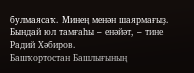булмаясаҡ. Минең менән шаярмағыҙ. Бындай юл тамғаһы – енәйәт, – тине Радий Хәбиров.
Башҡортостан Башлығының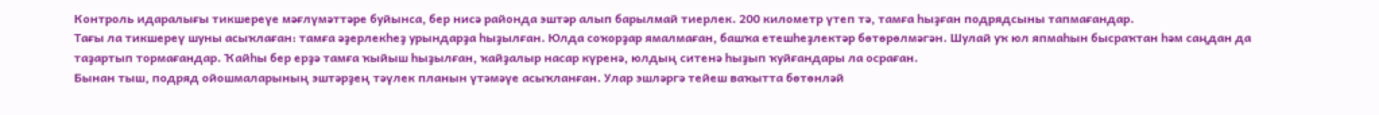Контроль идаралығы тикшереүе мәғлүмәттәре буйынса, бер нисә районда эштәр алып барылмай тиерлек. 200 километр үтеп тә, тамға һыҙған подрядсыны тапмағандар.
Тағы ла тикшереү шуны асыҡлаған: тамға әҙерлекһеҙ урындарҙа һыҙылған. Юлда соҡорҙар ямалмаған, башҡа етешһеҙлектәр бөтөрөлмәгән. Шулай уҡ юл япмаһын бысраҡтан һәм саңдан да таҙартып тормағандар. Ҡайһы бер ерҙә тамға ҡыйыш һыҙылған, ҡайҙалыр насар күренә, юлдың ситенә һыҙып ҡуйғандары ла осраған.
Бынан тыш, подряд ойошмаларының эштәрҙең тәүлек планын үтәмәүе асыҡланған. Улар эшләргә тейеш ваҡытта бөтөнләй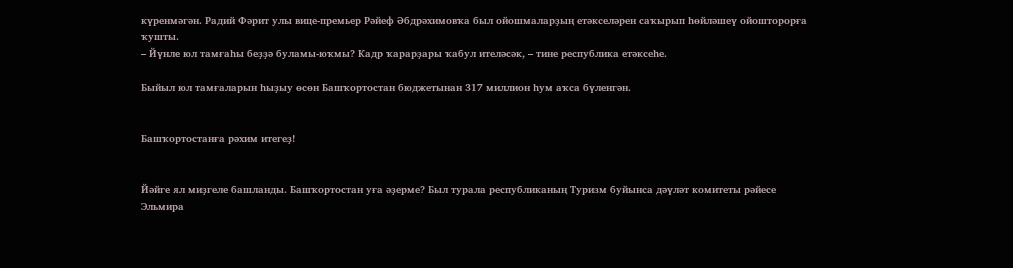күренмәгән. Радий Фәрит улы вице-премьер Рәйеф Әбдрәхимовҡа был ойошмаларҙың етәкселәрен саҡырып һөйләшеү ойошторорға ҡушты.
– Йүнле юл тамғаһы беҙҙә буламы-юҡмы? Кадр ҡарарҙары ҡабул ителәсәк, – тине республика етәксеһе.

Быйыл юл тамғаларын һыҙыу өсөн Башҡортостан бюджетынан 317 миллион һум аҡса бүленгән.


Башҡортостанға рәхим итегеҙ!


Йәйге ял миҙгеле башланды. Башҡортостан уға әҙерме? Был турала республиканың Туризм буйынса дәүләт комитеты рәйесе Эльмира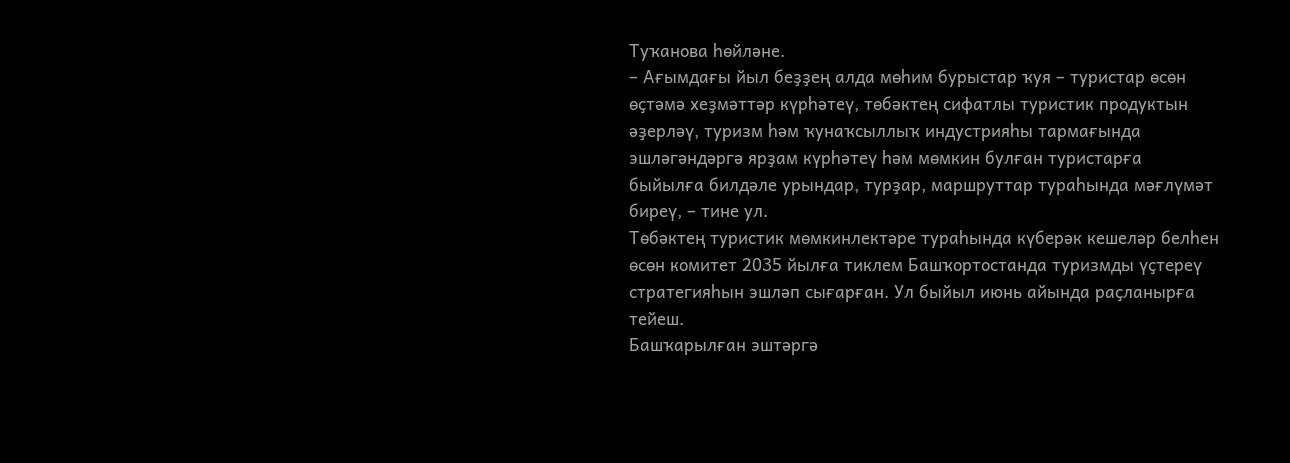Туҡанова һөйләне.
– Ағымдағы йыл беҙҙең алда мөһим бурыстар ҡуя – туристар өсөн өҫтәмә хеҙмәттәр күрһәтеү, төбәктең сифатлы туристик продуктын әҙерләү, туризм һәм ҡунаҡсыллыҡ индустрияһы тармағында эшләгәндәргә ярҙам күрһәтеү һәм мөмкин булған туристарға быйылға билдәле урындар, турҙар, маршруттар тураһында мәғлүмәт биреү, – тине ул.
Төбәктең туристик мөмкинлектәре тураһында күберәк кешеләр белһен өсөн комитет 2035 йылға тиклем Башҡортостанда туризмды үҫтереү стратегияһын эшләп сығарған. Ул быйыл июнь айында раҫланырға тейеш.
Башҡарылған эштәргә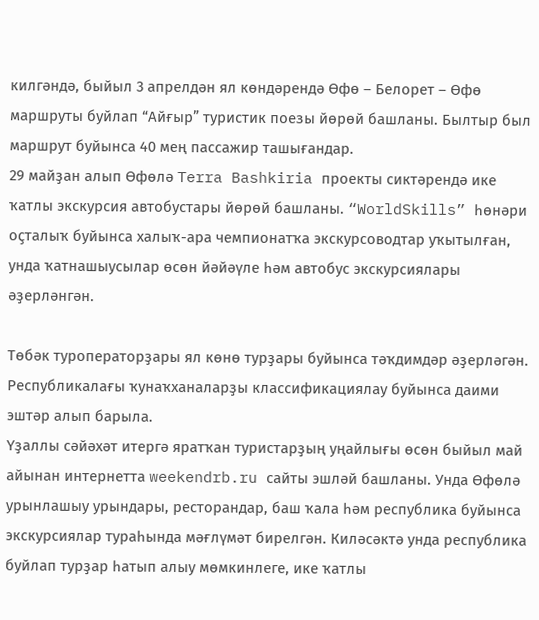килгәндә, быйыл 3 апрелдән ял көндәрендә Өфө – Белорет – Өфө маршруты буйлап “Айғыр” туристик поезы йөрөй башланы. Былтыр был маршрут буйынса 40 мең пассажир ташығандар.
29 майҙан алып Өфөлә Terra Bashkiria проекты сиктәрендә ике ҡатлы экскурсия автобустары йөрөй башланы. “WorldSkills” һөнәри оҫталыҡ буйынса халыҡ-ара чемпионатҡа экскурсоводтар уҡытылған, унда ҡатнашыусылар өсөн йәйәүле һәм автобус экскурсиялары әҙерләнгән.

Төбәк туроператорҙары ял көнө турҙары буйынса тәҡдимдәр әҙерләгән. Республикалағы ҡунаҡханаларҙы классификациялау буйынса даими эштәр алып барыла.
Үҙаллы сәйәхәт итергә яратҡан туристарҙың уңайлығы өсөн быйыл май айынан интернетта weekendrb.ru сайты эшләй башланы. Унда Өфөлә урынлашыу урындары, ресторандар, баш ҡала һәм республика буйынса экскурсиялар тураһында мәғлүмәт бирелгән. Киләсәктә унда республика буйлап турҙар һатып алыу мөмкинлеге, ике ҡатлы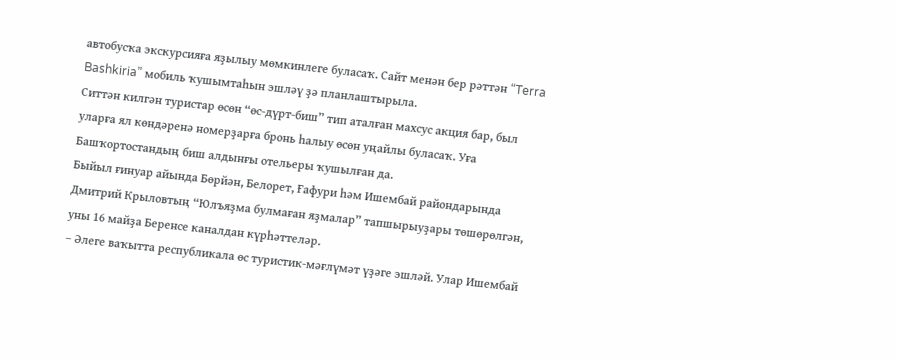автобусҡа экскурсияға яҙылыу мөмкинлеге буласаҡ. Сайт менән бер рәттән “Terra Bashkiria” мобиль ҡушымтаһын эшләү ҙә планлаштырыла.
Ситтән килгән туристар өсөн “өс-дүрт-биш” тип аталған махсус акция бар, был уларға ял көндәренә номерҙарға бронь һалыу өсөн уңайлы буласаҡ. Уға Башҡортостандың биш алдынғы отельеры ҡушылған да.
Быйыл ғинуар айында Бөрйән, Белорет, Ғафури һәм Ишембай райондарында Дмитрий Крыловтың “Юлъяҙма булмаған яҙмалар” тапшырыуҙары төшөрөлгән, уны 16 майҙа Беренсе каналдан күрһәттеләр.
– Әлеге ваҡытта республикала өс туристик-мәғлүмәт үҙәге эшләй. Улар Ишембай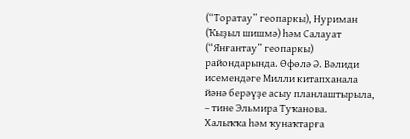(“Торатау” геопаркы), Нуриман (Ҡыҙыл шишмә) һәм Салауат (“Янғантау” геопаркы) райондарында. Өфөлә Ә. Вәлиди исемендәге Милли китапханала йәнә берәүҙе асыу планлаштырыла, – тине Эльмира Туҡанова.
Халыҡҡа һәм ҡунаҡтарға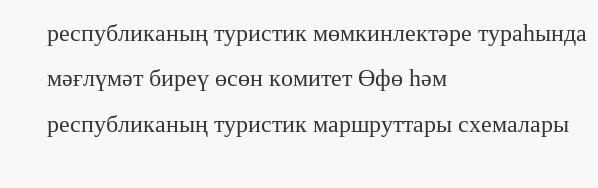республиканың туристик мөмкинлектәре тураһында мәғлүмәт биреү өсөн комитет Өфө һәм республиканың туристик маршруттары схемалары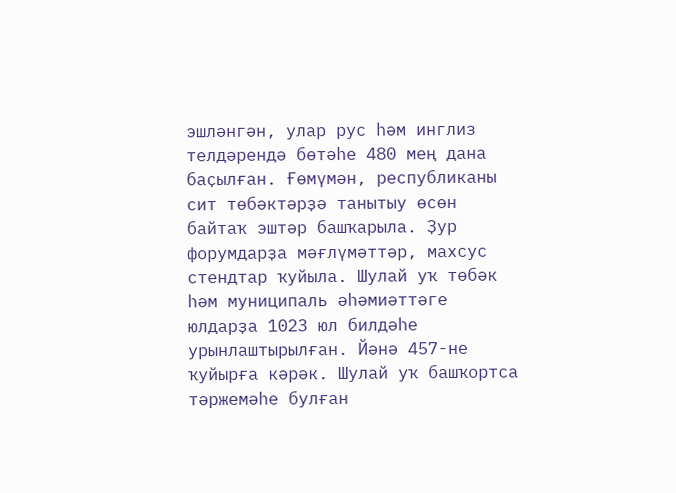эшләнгән, улар рус һәм инглиз телдәрендә бөтәһе 480 мең дана баҫылған. Ғөмүмән, республиканы сит төбәктәрҙә танытыу өсөн байтаҡ эштәр башҡарыла. Ҙур форумдарҙа мәғлүмәттәр, махсус стендтар ҡуйыла. Шулай уҡ төбәк һәм муниципаль әһәмиәттәге юлдарҙа 1023 юл билдәһе урынлаштырылған. Йәнә 457-не ҡуйырға кәрәк. Шулай уҡ башҡортса тәржемәһе булған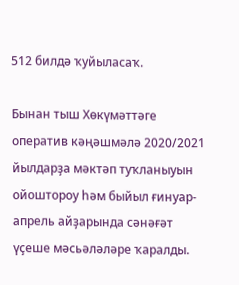512 билдә ҡуйыласаҡ.

Бынан тыш Хөкүмәттәге оператив кәңәшмәлә 2020/2021 йылдарҙа мәктәп туҡланыуын ойоштороу һәм быйыл ғинуар-апрель айҙарында сәнәғәт үҫеше мәсьәләләре ҡаралды.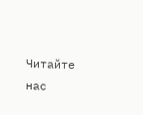Читайте нас